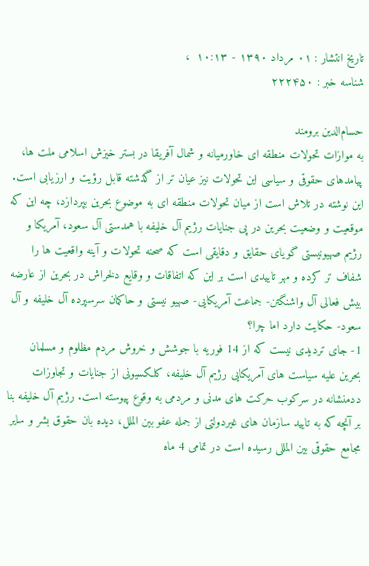تاریخ انتشار : ۰۱ مرداد ۱۳۹۰ - ۱۰:۱۳  ،
شناسه خبر : ۲۲۲۴۵۰

حسام‌الدین برومند
به موازات تحولات منطقه ای خاورمیانه و شمال آفریقا در بستر خیزش اسلامی ملت ها، پیامدهای حقوقی و سیاسی این تحولات نیز عیان تر از گذشته قابل رؤیت و ارزیابی است.
این نوشته در تلاش است از میان تحولات منطقه ای به موضوع بحرین بپردازد، چه این که موقعیت و وضعیت بحرین در پی جنایات رژیم آل خلیفه با همدستی آل سعود، آمریکا و رژیم صهیونیستی گویای حقایق و دقایقی است که صحنه تحولات و آینه واقعیت ها را شفاف تر کرده و مهر تاییدی است بر این که اتفاقات و وقایع دلخراش در بحرین از عارضه بیش فعالی آل واشنگتن- جماعت آمریکایی- صهیو نیستی و حاکمان سرسپرده آل خلیفه و آل سعود- حکایت دارد اما چرا؟
1- جای تردیدی نیست که از 14 فوریه با جوشش و خروش مردم مظلوم و مسلمان بحرین علیه سیاست های آمریکایی رژیم آل خلیفه، کلکسیونی از جنایات و تجاوزات ددمنشانه در سرکوب حرکت های مدنی و مردمی به وقوع پیوسته است. رژیم آل خلیفه بنا بر آنچه که به تایید سازمان های غیردولتی از جمله عفو بین الملل، دیده بان حقوق بشر و سایر مجامع حقوقی بین المللی رسیده است در تمامی 4 ماه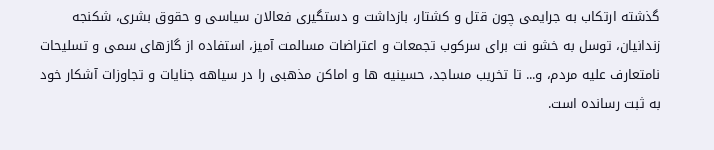گذشته ارتکاب به جرایمی چون قتل و کشتار، بازداشت و دستگیری فعالان سیاسی و حقوق بشری، شکنجه زندانیان، توسل به خشو نت برای سرکوب تجمعات و اعتراضات مسالمت آمیز، استفاده از گازهای سمی و تسلیحات نامتعارف علیه مردم، و... تا تخریب مساجد، حسینیه ها و اماکن مذهبی را در سیاهه جنایات و تجاوزات آشکار خود به ثبت رسانده است.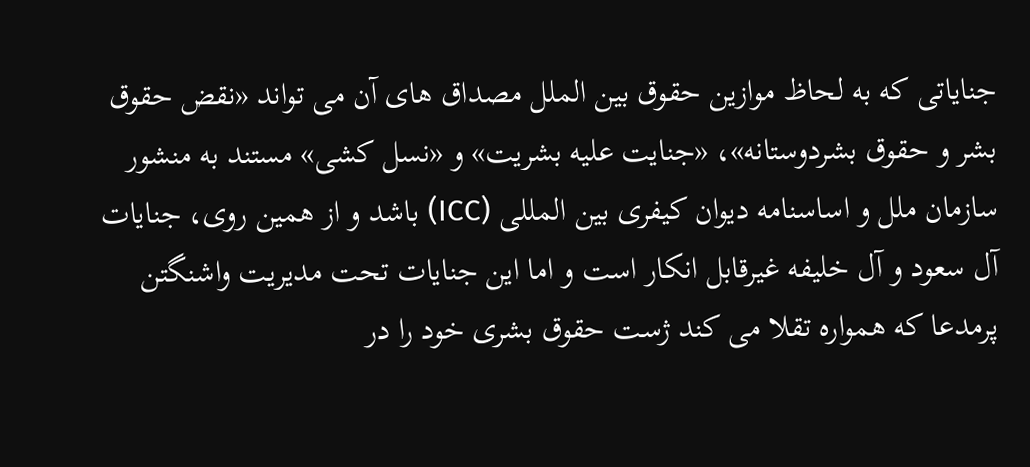جنایاتی که به لحاظ موازین حقوق بین الملل مصداق های آن می تواند «نقض حقوق بشر و حقوق بشردوستانه»، «جنایت علیه بشریت» و «نسل کشی» مستند به منشور سازمان ملل و اساسنامه دیوان کیفری بین المللی (ICC) باشد و از همین روی، جنایات آل سعود و آل خلیفه غیرقابل انکار است و اما این جنایات تحت مدیریت واشنگتن پرمدعا که همواره تقلا می کند ژست حقوق بشری خود را در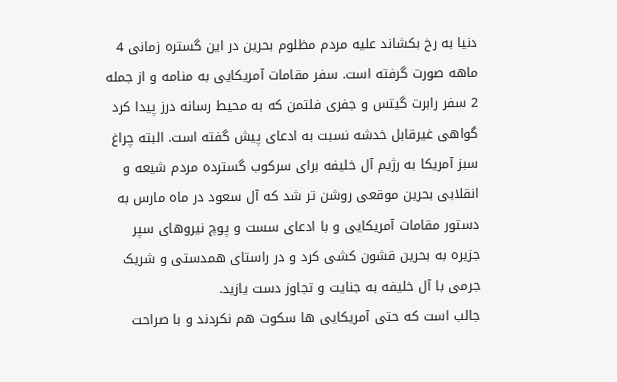دنیا به رخ بکشاند علیه مردم مظلوم بحرین در این گستره زمانی 4 ماهه صورت گرفته است. سفر مقامات آمریکایی به منامه و از جمله 2 سفر رابرت گیتس و جفری فلتمن که به محیط رسانه درز پیدا کرد گواهی غیرقابل خدشه نسبت به ادعای پیش گفته است. البته چراغ سبز آمریکا به رژیم آل خلیفه برای سرکوب گسترده مردم شیعه و انقلابی بحرین موقعی روشن تر شد که آل سعود در ماه مارس به دستور مقامات آمریکایی و با ادعای سست و پوچ نیروهای سپر جزیره به بحرین قشون کشی کرد و در راستای همدستی و شریک جرمی با آل خلیفه به جنایت و تجاوز دست یازید.
جالب است که حتی آمریکایی ها سکوت هم نکردند و با صراحت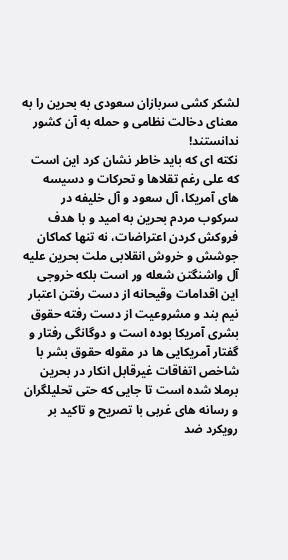لشکر کشی سربازان سعودی به بحرین را به معنای دخالت نظامی و حمله به آن کشور ندانستند!
نکته ای که باید خاطر نشان کرد این است که علی رغم تقلاها و تحرکات و دسیسه های آمریکا، آل سعود و آل خلیفه در سرکوب مردم بحرین به امید و با هدف فروکش کردن اعتراضات، نه تنها کماکان جوشش و خروش انقلابی ملت بحرین علیه آل واشنگتن شعله ور است بلکه خروجی این اقدامات وقیحانه از دست رفتن اعتبار نیم بند و مشروعیت از دست رفته حقوق بشری آمریکا بوده است و دوگانگی رفتار و گفتار آمریکایی ها در مقوله حقوق بشر با شاخص اتفاقات غیرقابل انکار در بحرین برملا شده است تا جایی که حتی تحلیلگران و رسانه های غربی با تصریح و تاکید بر رویکرد ضد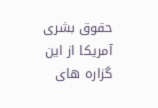حقوق بشری آمریکا از این گزاره های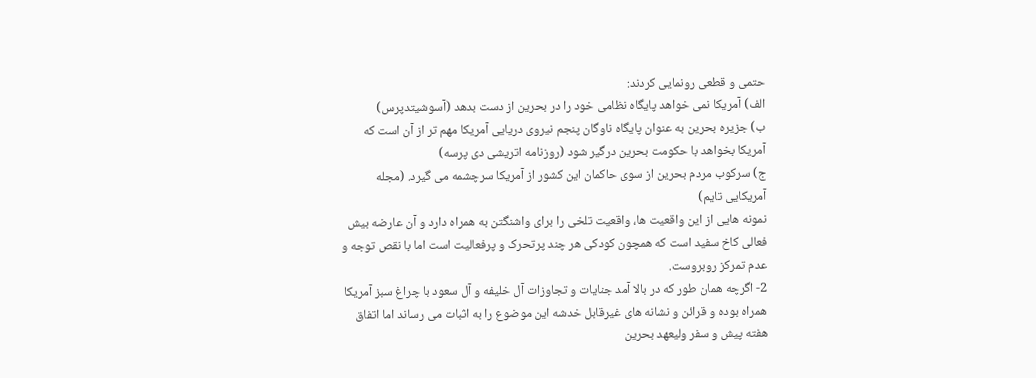حتمی و قطعی رونمایی کردند:
الف) آمریکا نمی خواهد پایگاه نظامی خود را در بحرین از دست بدهد (آسوشیتدپرس)
ب) جزیره بحرین به عنوان پایگاه ناوگان پنجم نیروی دریایی آمریکا مهم تر از آن است که آمریکا بخواهد با حکومت بحرین درگیر شود (روزنامه اتریشی دی پرسه)
ج) سرکوب مردم بحرین از سوی حاکمان این کشور از آمریکا سرچشمه می گیرد. (مجله آمریکایی تایم)
نمونه هایی از این واقعیت ها، واقعیت تلخی را برای واشنگتن به همراه دارد و آن عارضه بیش فعالی کاخ سفید است که همچون کودکی هر چند پرتحرک و پرفعالیت است اما با نقص توجه و عدم تمرکز روبروست.
2- اگرچه همان طور که در بالا آمد جنایات و تجاوزات آل خلیفه و آل سعود با چراغ سبز آمریکا همراه بوده و قرائن و نشانه های غیرقابل خدشه این موضوع را به اثبات می رساند اما اتفاق هفته پیش و سفر ولیعهد بحرین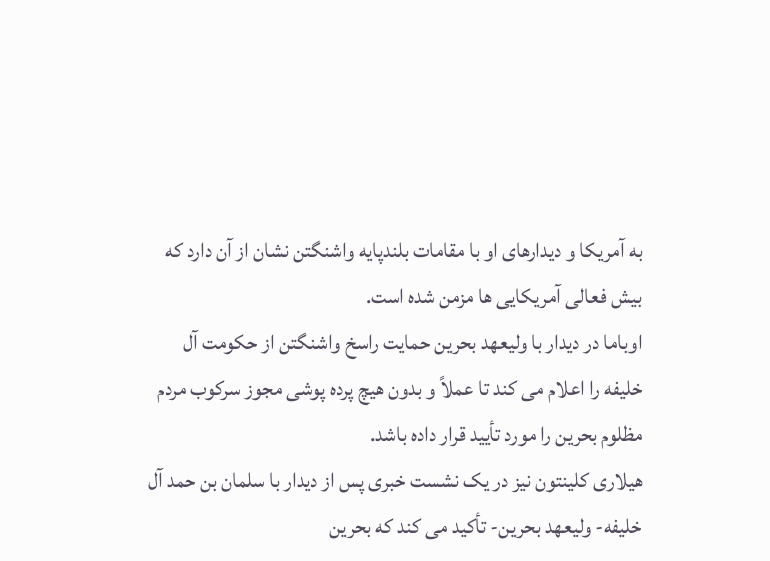به آمریکا و دیدارهای او با مقامات بلندپایه واشنگتن نشان از آن دارد که بیش فعالی آمریکایی ها مزمن شده است.
اوباما در دیدار با ولیعهد بحرین حمایت راسخ واشنگتن از حکومت آل خلیفه را اعلام می کند تا عملاً و بدون هیچ پرده پوشی مجوز سرکوب مردم مظلوم بحرین را مورد تأیید قرار داده باشد.
هیلاری کلینتون نیز در یک نشست خبری پس از دیدار با سلمان بن حمد آل خلیفه- ولیعهد بحرین- تأکید می کند که بحرین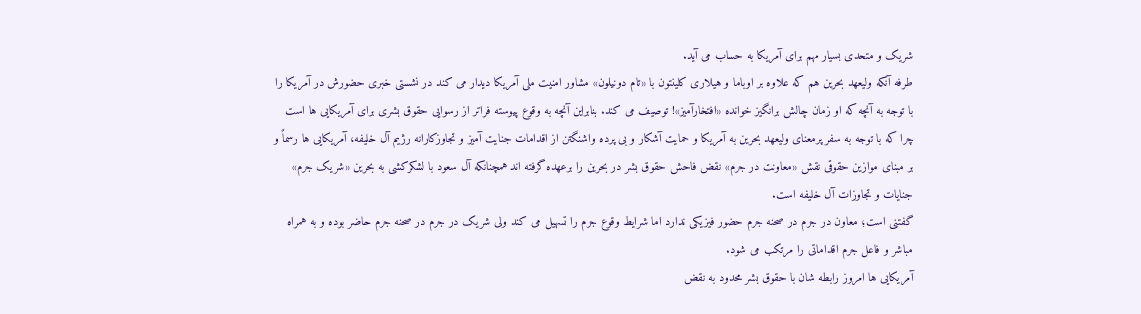شریک و متحدی بسیار مهم برای آمریکا به حساب می آید.
طرفه آنکه ولیعهد بحرین هم که علاوه بر اوباما و هیلاری کلینتون با «تام دونیلون» مشاور امنیت ملی آمریکا دیدار می کند در نشستی خبری حضورش در آمریکا را با توجه به آنچه که او زمان چالش برانگیز خوانده «افتخارآمیز»! توصیف می کند. بنابراین آنچه به وقوع پیوسته فراتر از رسوایی حقوق بشری برای آمریکایی ها است چرا که با توجه به سفر پرمعنای ولیعهد بحرین به آمریکا و حمایت آشکار و بی پرده واشنگتن از اقدامات جنایت آمیز و تجاوزکارانه رژیم آل خلیفه، آمریکایی ها رسماً و بر مبنای موازین حقوقی نقش «معاونت در جرم» نقض فاحش حقوق بشر در بحرین را برعهده گرفته اند همچنانکه آل سعود با لشکرکشی به بحرین «شریک جرم» جنایات و تجاوزات آل خلیفه است.
گفتنی است؛ معاون در جرم در صحنه جرم حضور فیزیکی ندارد اما شرایط وقوع جرم را تسهیل می کند ولی شریک در جرم در صحنه جرم حاضر بوده و به همراه مباشر و فاعل جرم اقداماتی را مرتکب می شود.
آمریکایی ها امروز رابطه شان با حقوق بشر محدود به نقض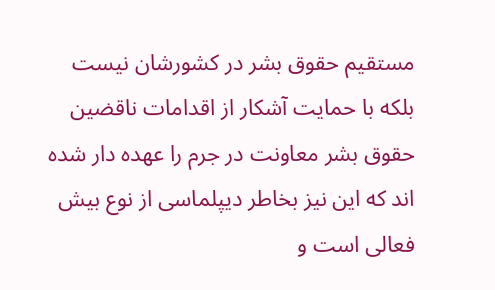مستقیم حقوق بشر در کشورشان نیست بلکه با حمایت آشکار از اقدامات ناقضین حقوق بشر معاونت در جرم را عهده دار شده اند که این نیز بخاطر دیپلماسی از نوع بیش فعالی است و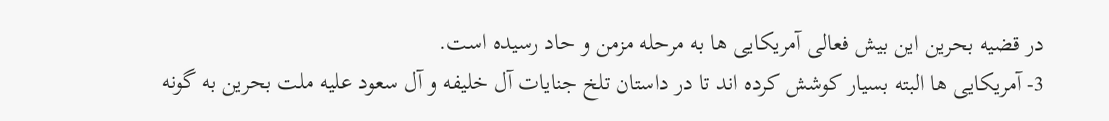در قضیه بحرین این بیش فعالی آمریکایی ها به مرحله مزمن و حاد رسیده است.
3- آمریکایی ها البته بسیار کوشش کرده اند تا در داستان تلخ جنایات آل خلیفه و آل سعود علیه ملت بحرین به گونه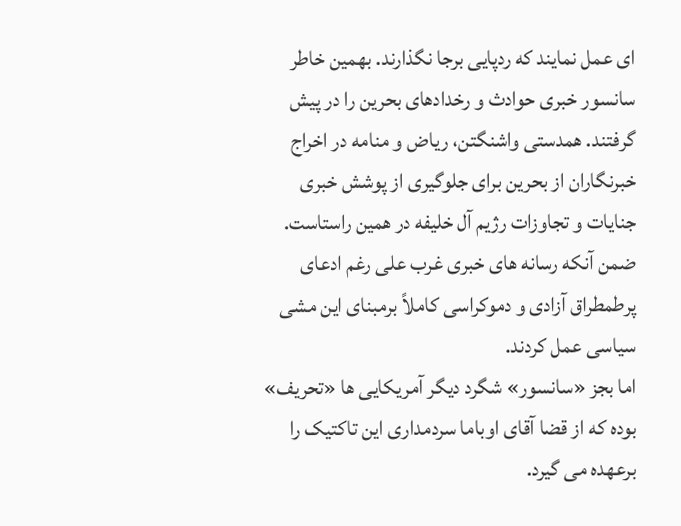ای عمل نمایند که ردپایی برجا نگذارند. بهمین خاطر سانسور خبری حوادث و رخدادهای بحرین را در پیش گرفتند. همدستی واشنگتن، ریاض و منامه در اخراج خبرنگاران از بحرین برای جلوگیری از پوشش خبری جنایات و تجاوزات رژیم آل خلیفه در همین راستاست. ضمن آنکه رسانه های خبری غرب علی رغم ادعای پرطمطراق آزادی و دموکراسی کاملاً برمبنای این مشی سیاسی عمل کردند.
اما بجز «سانسور» شگرد دیگر آمریکایی ها «تحریف» بوده که از قضا آقای اوباما سردمداری این تاکتیک را برعهده می گیرد.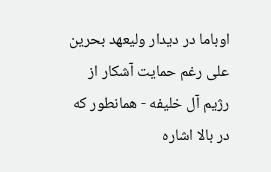اوباما در دیدار ولیعهد بحرین علی رغم حمایت آشکار از رژیم آل خلیفه - همانطور که در بالا اشاره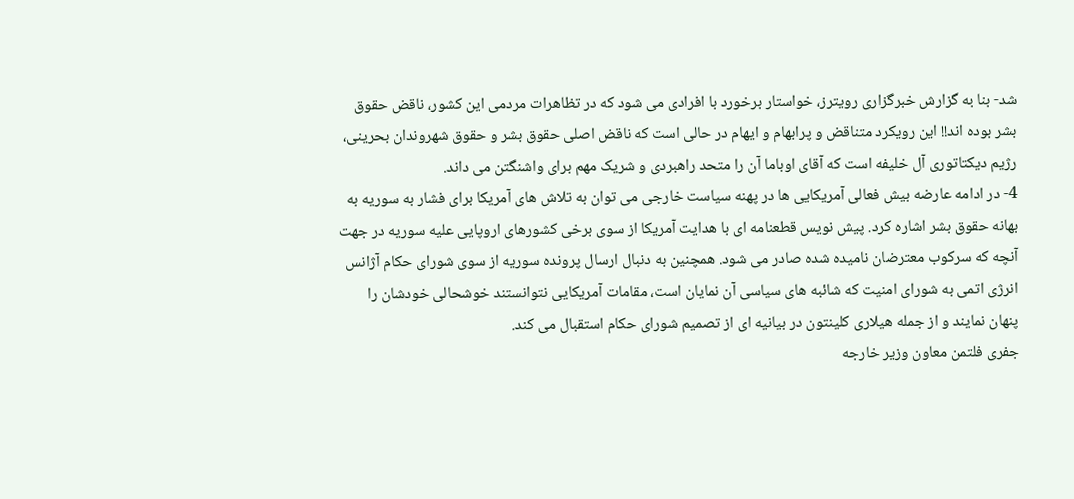شد- بنا به گزارش خبرگزاری رویترز، خواستار برخورد با افرادی می شود که در تظاهرات مردمی این کشور، ناقض حقوق بشر بوده اند!! این رویکرد متناقض و پرابهام و ایهام در حالی است که ناقض اصلی حقوق بشر و حقوق شهروندان بحرینی، رژیم دیکتاتوری آل خلیفه است که آقای اوباما آن را متحد راهبردی و شریک مهم برای واشنگتن می داند.
4- در ادامه عارضه بیش فعالی آمریکایی ها در پهنه سیاست خارجی می توان به تلاش های آمریکا برای فشار به سوریه به بهانه حقوق بشر اشاره کرد. پیش نویس قطعنامه ای با هدایت آمریکا از سوی برخی کشورهای اروپایی علیه سوریه در جهت آنچه که سرکوب معترضان نامیده شده صادر می شود. همچنین به دنبال ارسال پرونده سوریه از سوی شورای حکام آژانس انرژی اتمی به شورای امنیت که شائبه های سیاسی آن نمایان است، مقامات آمریکایی نتوانستند خوشحالی خودشان را پنهان نمایند و از جمله هیلاری کلینتون در بیانیه ای از تصمیم شورای حکام استقبال می کند.
جفری فلتمن معاون وزیر خارجه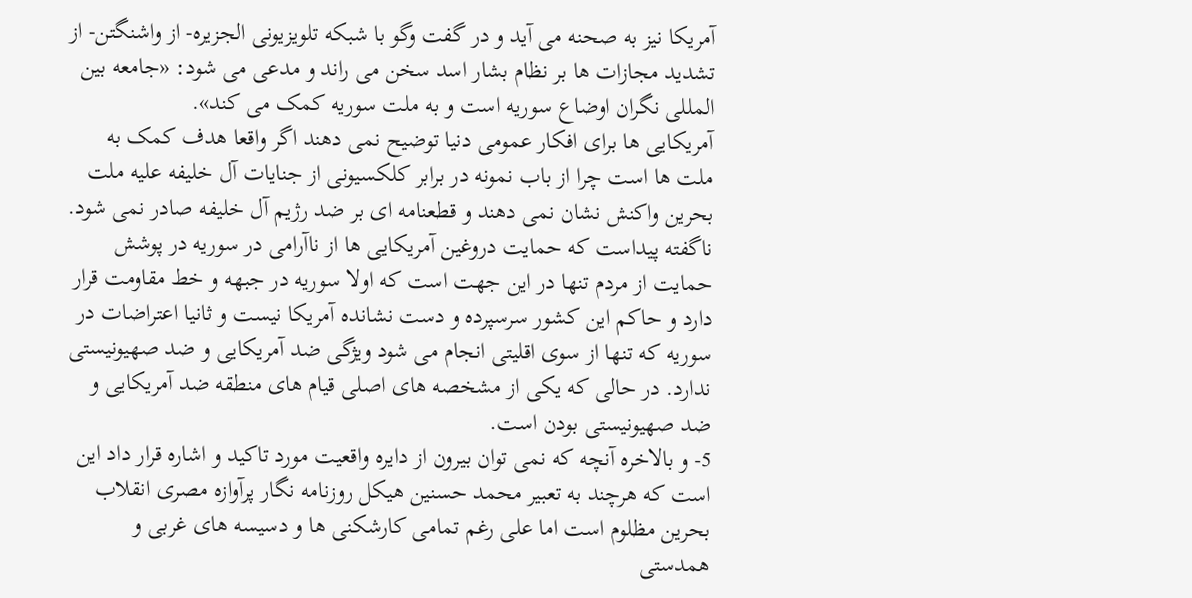آمریکا نیز به صحنه می آید و در گفت وگو با شبکه تلویزیونی الجزیره- از واشنگتن- از تشدید مجازات ها بر نظام بشار اسد سخن می راند و مدعی می شود: «جامعه بین المللی نگران اوضاع سوریه است و به ملت سوریه کمک می کند».
آمریکایی ها برای افکار عمومی دنیا توضیح نمی دهند اگر واقعا هدف کمک به ملت ها است چرا از باب نمونه در برابر کلکسیونی از جنایات آل خلیفه علیه ملت بحرین واکنش نشان نمی دهند و قطعنامه ای بر ضد رژیم آل خلیفه صادر نمی شود.
ناگفته پیداست که حمایت دروغین آمریکایی ها از ناآرامی در سوریه در پوشش حمایت از مردم تنها در این جهت است که اولا سوریه در جبهه و خط مقاومت قرار دارد و حاکم این کشور سرسپرده و دست نشانده آمریکا نیست و ثانیا اعتراضات در سوریه که تنها از سوی اقلیتی انجام می شود ویژگی ضد آمریکایی و ضد صهیونیستی ندارد. در حالی که یکی از مشخصه های اصلی قیام های منطقه ضد آمریکایی و ضد صهیونیستی بودن است.
5- و بالاخره آنچه که نمی توان بیرون از دایره واقعیت مورد تاکید و اشاره قرار داد این است که هرچند به تعبیر محمد حسنین هیکل روزنامه نگار پرآوازه مصری انقلاب بحرین مظلوم است اما علی رغم تمامی کارشکنی ها و دسیسه های غربی و همدستی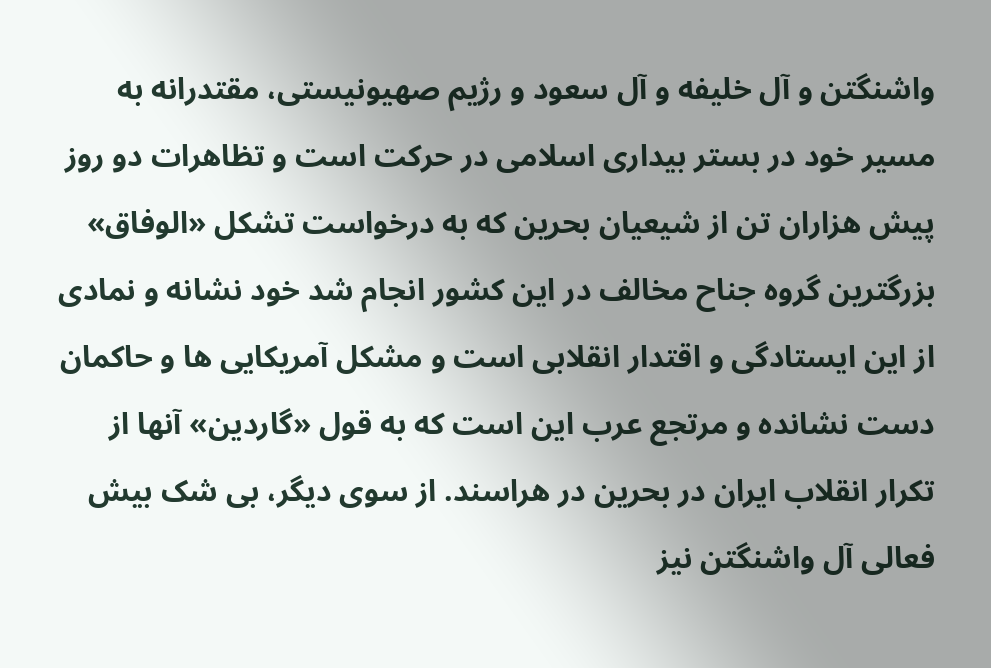واشنگتن و آل خلیفه و آل سعود و رژیم صهیونیستی، مقتدرانه به مسیر خود در بستر بیداری اسلامی در حرکت است و تظاهرات دو روز پیش هزاران تن از شیعیان بحرین که به درخواست تشکل «الوفاق» بزرگترین گروه جناح مخالف در این کشور انجام شد خود نشانه و نمادی از این ایستادگی و اقتدار انقلابی است و مشکل آمریکایی ها و حاکمان دست نشانده و مرتجع عرب این است که به قول «گاردین» آنها از تکرار انقلاب ایران در بحرین در هراسند. از سوی دیگر، بی شک بیش فعالی آل واشنگتن نیز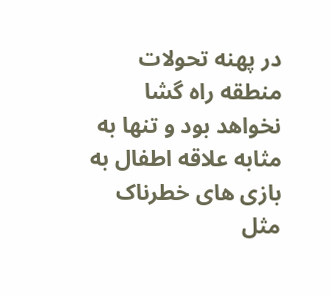در پهنه تحولات منطقه راه گشا نخواهد بود و تنها به مثابه علاقه اطفال به بازی های خطرناک مثل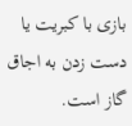بازی با کبریت یا دست زدن به اجاق گاز است.